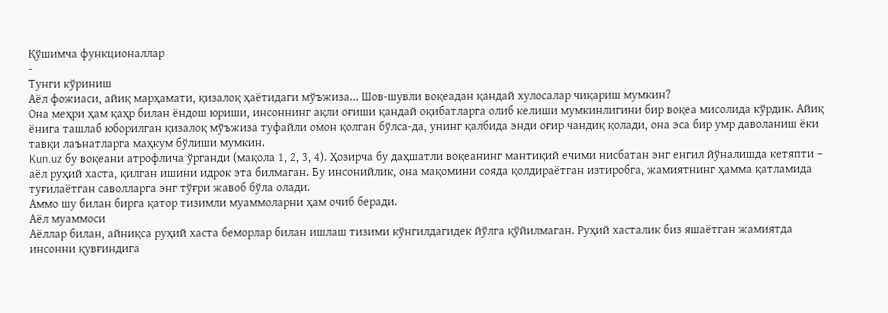Қўшимча функционаллар
-
Тунги кўриниш
Аёл фожиаси, айиқ марҳамати, қизалоқ ҳаётидаги мўъжиза... Шов-шувли воқеадан қандай хулосалар чиқариш мумкин?
Она меҳри ҳам қаҳр билан ёндош юриши, инсоннинг ақли оғиши қандай оқибатларга олиб келиши мумкинлигини бир воқеа мисолида кўрдик. Айиқ ёнига ташлаб юборилган қизалоқ мўъжиза туфайли омон қолган бўлса-да, унинг қалбида энди оғир чандиқ қолади, она эса бир умр даволаниш ёки тавқи лаънатларга маҳкум бўлиши мумкин.
Kun.uz бу воқеани атрофлича ўрганди (мақола 1, 2, 3, 4). Ҳозирча бу даҳшатли воқеанинг мантиқий ечими нисбатан энг енгил йўналишда кетяпти – аёл руҳий хаста, қилган ишини идрок эта билмаган. Бу инсонийлик, она мақомини сояда қолдираётган изтиробга, жамиятнинг ҳамма қатламида туғилаётган саволларга энг тўғри жавоб бўла олади.
Аммо шу билан бирга қатор тизимли муаммоларни ҳам очиб беради.
Аёл муаммоси
Аёллар билан, айниқса руҳий хаста беморлар билан ишлаш тизими кўнгилдагидек йўлга қўйилмаган. Руҳий хасталик биз яшаётган жамиятда инсонни қувғиндига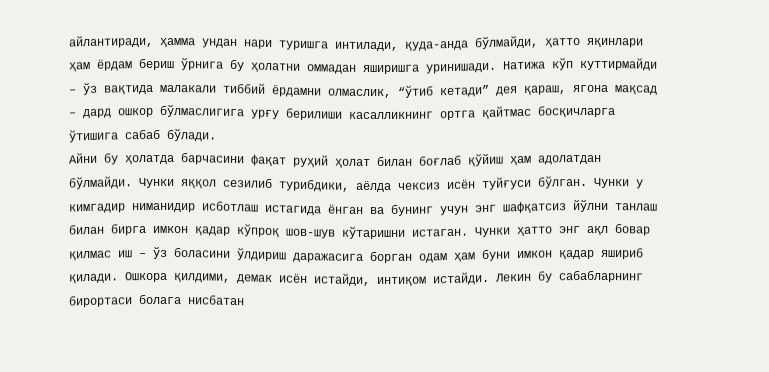айлантиради, ҳамма ундан нари туришга интилади, қуда-анда бўлмайди, ҳатто яқинлари ҳам ёрдам бериш ўрнига бу ҳолатни оммадан яширишга уринишади. Натижа кўп куттирмайди – ўз вақтида малакали тиббий ёрдамни олмаслик, “ўтиб кетади” дея қараш, ягона мақсад – дард ошкор бўлмаслигига урғу берилиши касалликнинг ортга қайтмас босқичларга ўтишига сабаб бўлади.
Айни бу ҳолатда барчасини фақат руҳий ҳолат билан боғлаб қўйиш ҳам адолатдан бўлмайди. Чунки яққол сезилиб турибдики, аёлда чексиз исён туйғуси бўлган. Чунки у кимгадир ниманидир исботлаш истагида ёнган ва бунинг учун энг шафқатсиз йўлни танлаш билан бирга имкон қадар кўпроқ шов-шув кўтаришни истаган. Чунки ҳатто энг ақл бовар қилмас иш – ўз боласини ўлдириш даражасига борган одам ҳам буни имкон қадар яшириб қилади. Ошкора қилдими, демак исён истайди, интиқом истайди. Лекин бу сабабларнинг бирортаси болага нисбатан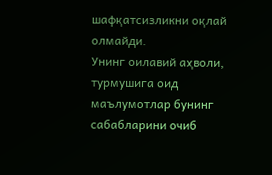шафқатсизликни оқлай олмайди.
Унинг оилавий аҳволи, турмушига оид маълумотлар бунинг сабабларини очиб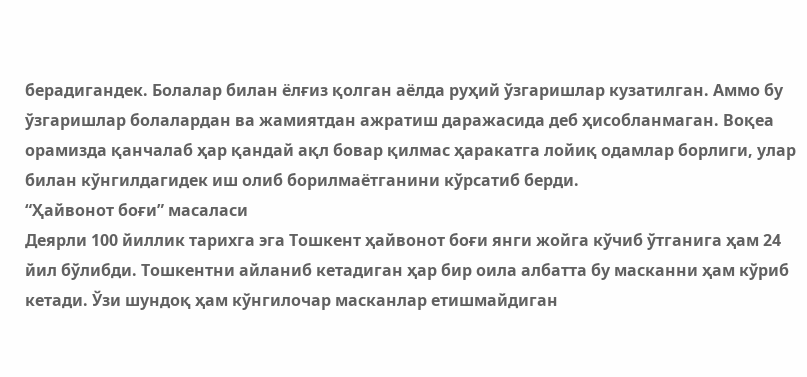берадигандек. Болалар билан ёлғиз қолган аёлда руҳий ўзгаришлар кузатилган. Аммо бу ўзгаришлар болалардан ва жамиятдан ажратиш даражасида деб ҳисобланмаган. Воқеа орамизда қанчалаб ҳар қандай ақл бовар қилмас ҳаракатга лойиқ одамлар борлиги, улар билан кўнгилдагидек иш олиб борилмаётганини кўрсатиб берди.
“Ҳайвонот боғи” масаласи
Деярли 100 йиллик тарихга эга Тошкент ҳайвонот боғи янги жойга кўчиб ўтганига ҳам 24 йил бўлибди. Тошкентни айланиб кетадиган ҳар бир оила албатта бу масканни ҳам кўриб кетади. Ўзи шундоқ ҳам кўнгилочар масканлар етишмайдиган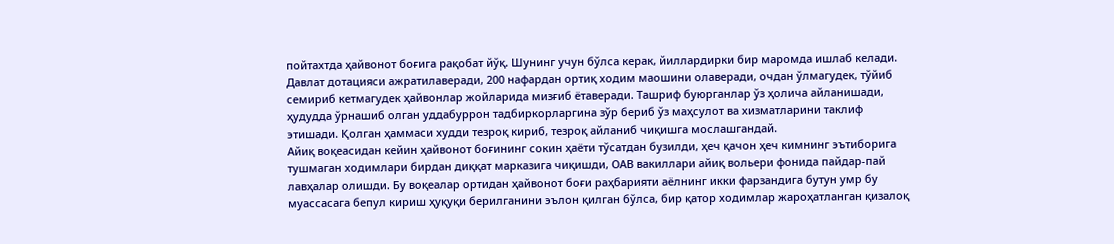пойтахтда ҳайвонот боғига рақобат йўқ. Шунинг учун бўлса керак, йиллардирки бир маромда ишлаб келади. Давлат дотацияси ажратилаверади, 200 нафардан ортиқ ходим маошини олаверади, очдан ўлмагудек, тўйиб семириб кетмагудек ҳайвонлар жойларида мизғиб ётаверади. Ташриф буюрганлар ўз ҳолича айланишади, ҳудудда ўрнашиб олган уддабуррон тадбиркорларгина зўр бериб ўз маҳсулот ва хизматларини таклиф этишади. Қолган ҳаммаси худди тезроқ кириб, тезроқ айланиб чиқишга мослашгандай.
Айиқ воқеасидан кейин ҳайвонот боғининг сокин ҳаёти тўсатдан бузилди, ҳеч қачон ҳеч кимнинг эътиборига тушмаган ходимлари бирдан диққат марказига чиқишди, ОАВ вакиллари айиқ вольери фонида пайдар-пай лавҳалар олишди. Бу воқеалар ортидан ҳайвонот боғи раҳбарияти аёлнинг икки фарзандига бутун умр бу муассасага бепул кириш ҳуқуқи берилганини эълон қилган бўлса, бир қатор ходимлар жароҳатланган қизалоқ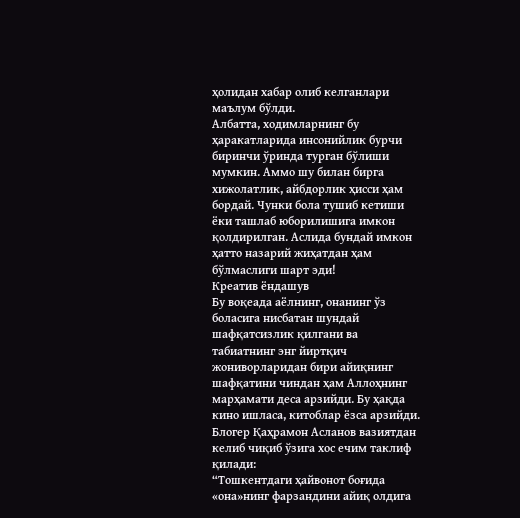ҳолидан хабар олиб келганлари маълум бўлди.
Албатта, ходимларнинг бу ҳаракатларида инсонийлик бурчи биринчи ўринда турган бўлиши мумкин. Аммо шу билан бирга хижолатлик, айбдорлик ҳисси ҳам бордай. Чунки бола тушиб кетиши ёки ташлаб юборилишига имкон қолдирилган. Аслида бундай имкон ҳатто назарий жиҳатдан ҳам бўлмаслиги шарт эди!
Креатив ёндашув
Бу воқеада аёлнинг, онанинг ўз боласига нисбатан шундай шафқатсизлик қилгани ва табиатнинг энг йиртқич жониворларидан бири айиқнинг шафқатини чиндан ҳам Аллоҳнинг марҳамати деса арзийди. Бу ҳақда кино ишласа, китоблар ёзса арзийди.
Блогер Қаҳрамон Асланов вазиятдан келиб чиқиб ўзига хос ечим таклиф қилади:
“Тошкентдаги ҳайвонот боғида «она»нинг фарзандини айиқ олдига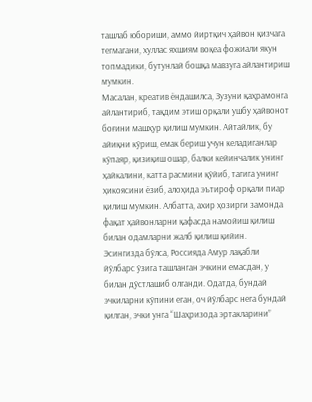ташлаб юбориши, аммо йиртқич ҳайвон қизчага тегмагани, хуллас яхшиям воқеа фожиали якун топмадики, бутунлай бошқа мавзуга айлантириш мумкин.
Масалан, креатив ёндашилса, Зузуни қаҳрамонга айлантириб, тақдим этиш орқали ушбу ҳайвонот боғини машҳур қилиш мумкин. Айтайлик, бу айиқни кўриш, емак бериш учун келадиганлар кўпаяр, қизиқиш ошар, балки кейинчалик унинг ҳайкалини, катта расмини қўйиб, тагига унинг ҳикоясини ёзиб, алоҳида эътироф орқали пиар қилиш мумкин. Албатта, ахир ҳозирги замонда фақат ҳайвонларни қафасда намойиш қилиш билан одамларни жалб қилиш қийин.
Эсингизда бўлса, Россияда Амур лақабли йўлбарс ўзига ташланган эчкини емасдан, у билан дўстлашиб олганди. Одатда, бундай эчкиларни кўпини еган, оч йўлбарс нега бундай қилган, эчки унга “Шаҳризода эртакларини”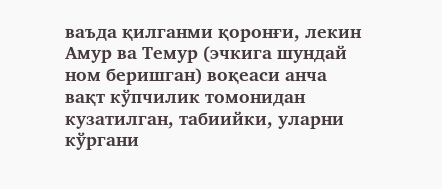ваъда қилганми қоронғи, лекин Амур ва Темур (эчкига шундай ном беришган) воқеаси анча вақт кўпчилик томонидан кузатилган, табиийки, уларни кўргани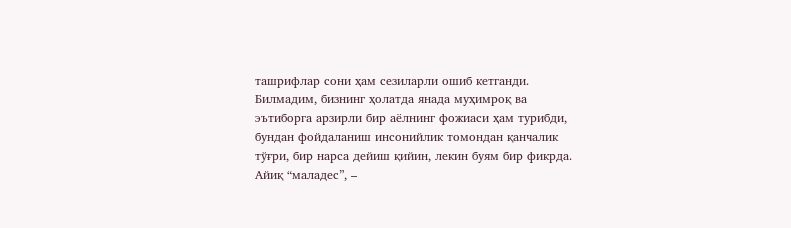ташрифлар сони ҳам сезиларли ошиб кетганди.
Билмадим, бизнинг ҳолатда янада муҳимроқ ва эътиборга арзирли бир аёлнинг фожиаси ҳам турибди, бундан фойдаланиш инсонийлик томондан қанчалик тўғри, бир нарса дейиш қийин, лекин буям бир фикрда. Айиқ “маладес”, –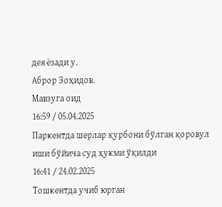дея ёзади у.
Аброр Зоҳидов.
Мавзуга оид
16:59 / 05.04.2025
Паркентда шерлар қурбони бўлган қоровул иши бўйича суд ҳукми ўқилди
16:41 / 24.02.2025
Тошкентда учиб юрган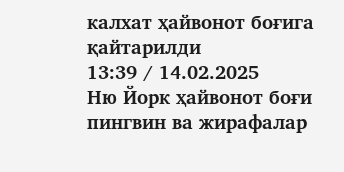калхат ҳайвонот боғига қайтарилди
13:39 / 14.02.2025
Ню Йорк ҳайвонот боғи пингвин ва жирафалар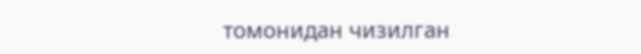томонидан чизилган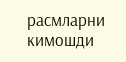расмларни кимошди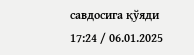савдосига қўяди
17:24 / 06.01.2025